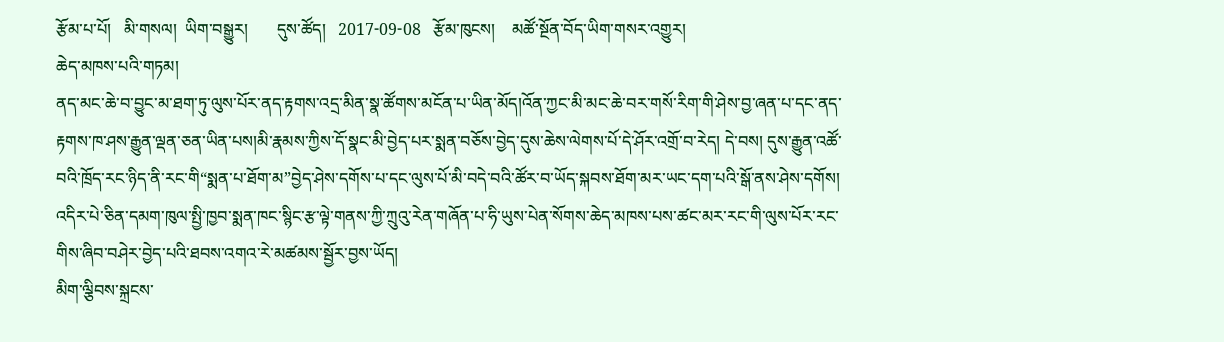རྩོམ་པ་པོ།   མི་གསལ།  ཡིག་བསྒྱུར།       དུས་ཚོད།   2017-09-08   རྩོམ་ཁུངས།    མཚོ་སྔོན་བོད་ཡིག་གསར་འགྱུར།
ཆེད་མཁས་པའི་གཏམ།
ནད་མང་ཆེ་བ་བྱུང་མ་ཐག་ཏུ་ལུས་པོར་ནད་རྟགས་འདྲ་མིན་སྣ་ཚོགས་མངོན་པ་ཡིན་མོད།འོན་ཀྱང་མི་མང་ཆེ་བར་གསོ་རིག་གི་ཤེས་བྱ་ཞན་པ་དང་ནད་རྟགས་ཁ་ཤས་རྒྱུན་ལྡན་ཅན་ཡིན་པས།མི་རྣམས་ཀྱིས་དོ་སྣང་མི་བྱེད་པར་སྨན་བཅོས་བྱེད་དུས་ཆེས་ལེགས་པོ་དེ་ཤོར་འགྲོ་བ་རེད། དེ་བས། དུས་རྒྱུན་འཚོ་བའི་ཁྲོད་རང་ཉིད་ནི་རང་གི“སྨན་པ་ཐོག་མ”བྱེད་ཤེས་དགོས་པ་དང་ལུས་པོ་མི་བདེ་བའི་ཚོར་བ་ཡོད་སྐབས་ཐོག་མར་ཡང་དག་པའི་སྒོ་ནས་ཤེས་དགོས།
འདིར་པེ་ཅིན་དམག་ཁུལ་སྤྱི་ཁྱབ་སྨན་ཁང་སྙིང་རྩ་ལྟེ་གནས་ཀྱི་ཀྲུའུ་རེན་གཞོན་པ་ཧི་ཡུས་པེན་སོགས་ཆེད་མཁས་པས་ཚང་མར་རང་གི་ལུས་པོར་རང་གིས་ཞིབ་བཤེར་བྱེད་པའི་ཐབས་འགའ་རེ་མཚམས་སྦྱོར་བྱས་ཡོད།
མིག་ལྕིབས་སྐྲངས་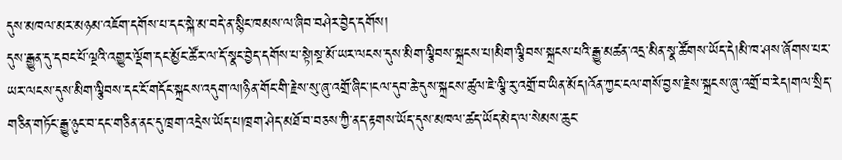དུས་མཁལ་མར་མཉམ་འཇོག་དགོས་པ་དང་སྐེ་མ་བདེ་ན་སྙིང་ཁམས་ལ་ཞིབ་བཤེར་བྱེད་དགོས།
དུས་རྒྱུན་དུ་དབང་པོ་ལྔའི་འགྱུར་ལྡོག་དང་མྱོང་ཚོར་ལ་དོ་སྣང་བྱེད་དགོས་པ་སྟེ།སྔ་མོ་ཡར་ལངས་དུས་མིག་ལྕིབས་སྐྲངས་པ།མིག་ལྕིབས་སྐྲངས་པའི་རྒྱུ་མཚན་འདྲ་མིན་སྣ་ཚོགས་ཡོད་དེ།མི་ཁ་ཤས་ཞོགས་པར་ཡར་ལངས་དུས་མིག་ལྕིབས་དང་ངོ་གདོང་སྐྲངས་འདུག་ལ།ཉིན་གོང་གི་རྗེས་སུ་ཞུ་འགྲོ་ཞིང་།ངལ་དུབ་ཆེ་དུས་སྐྲངས་ཚུལ་ཇེ་ལྕི་རུ་འགྲོ་བ་ཡིན་མོད།འོན་ཀྱང་ངལ་གསོ་བྱས་རྗེས་སྐྲངས་ཞུ་འགྲོ་བ་རེད།གལ་སྲིད་གཅིན་གཏོང་རྒྱུ་ཉུང་བ་དང་གཅིན་ནང་དུ་ཁྲག་འདྲེས་ཡོད་པ།ཁྲག་ཤེད་མཐོ་བ་བཅས་ཀྱི་ནད་རྟགས་ཡོད་དུས་མཁལ་ཚད་ཡོད་མེད་ལ་སེམས་ཆུང་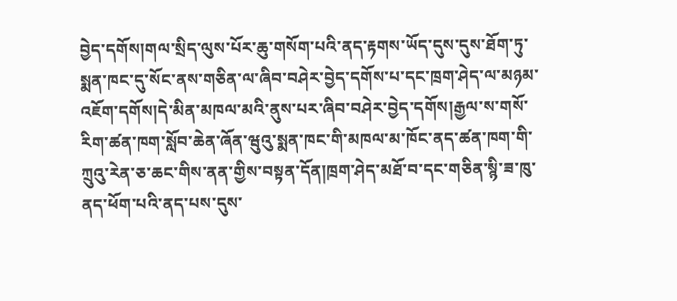བྱེད་དགོས།གལ་སྲིད་ལུས་པོར་ཆུ་གསོག་པའི་ནད་རྟགས་ཡོད་དུས་དུས་ཐོག་ཏུ་སྨན་ཁང་དུ་སོང་ནས་གཅིན་ལ་ཞིབ་བཤེར་བྱེད་དགོས་པ་དང་ཁྲག་ཤེད་ལ་མཉམ་འཇོག་དགོས།དེ་མིན་མཁལ་མའི་ནུས་པར་ཞིབ་བཤེར་བྱེད་དགོས།རྒྱལ་ས་གསོ་རིག་ཚན་ཁག་སློབ་ཆེན་ཞོན་ཝུའུ་སྨན་ཁང་གི་མཁལ་མ་ཁོང་ནད་ཚན་ཁག་གི་ཀྲུའུ་རེན་ཅ་ཆང་གིས་ནན་གྱིས་བསྟན་དོན།ཁྲག་ཤེད་མཐོ་བ་དང་གཅིན་སྙི་ཟ་ཁུ་ནད་ཕོག་པའི་ནད་པས་དུས་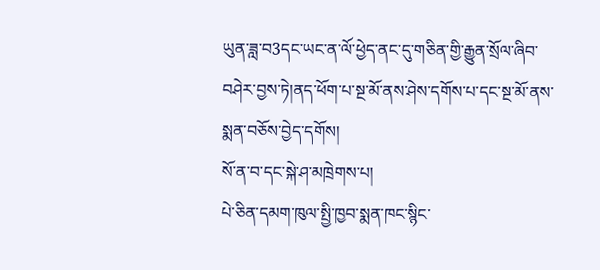ཡུན་ཟླ་བ3དང་ཡང་ན་ལོ་ཕྱེད་ནང་དུ་གཅིན་གྱི་རྒྱུན་སྲོལ་ཞིབ་བཤེར་བྱས་ཏེ།ནད་ཕོག་པ་སྔ་མོ་ནས་ཤེས་དགོས་པ་དང་སྔ་མོ་ནས་སྨན་བཅོས་བྱེད་དགོས།
སོ་ན་བ་དང་སྐེ་ཤ་མཁྲེགས་པ།
པེ་ཅིན་དམག་ཁུལ་སྤྱི་ཁྱབ་སྨན་ཁང་སྙིང་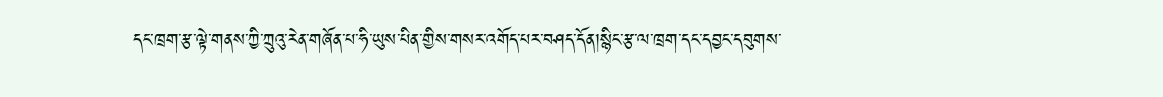དང་ཁྲག་རྩ་ལྟེ་གནས་ཀྱི་ཀྲུའུ་རེན་གཞོན་པ་ཧི་ཡུས་པིན་གྱིས་གསར་འགོད་པར་བཤད་དོན།སྙིང་རྩ་ལ་ཁྲག་དང་དབྱང་དབུགས་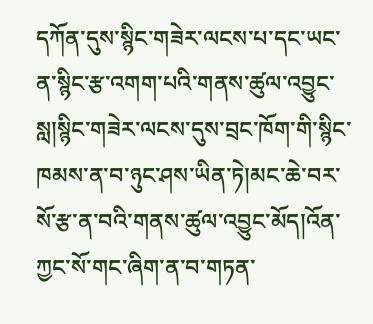དཀོན་དུས་སྙིང་གཟེར་ལངས་པ་དང་ཡང་ན་སྙིང་རྩ་འགག་པའི་གནས་ཚུལ་འབྱུང་སླ།སྙིང་གཟེར་ལངས་དུས་བྲང་ཁོག་གི་སྙིང་ཁམས་ན་བ་ཉུང་ཤས་ཡིན་ཏེ།མང་ཆེ་བར་སོ་རྩ་ན་བའི་གནས་ཚུལ་འབྱུང་མོད།འོན་ཀྱང་སོ་གང་ཞིག་ན་བ་གཏན་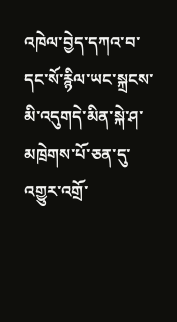འཁེལ་བྱེད་དཀའ་བ་དང་སོ་རྙིལ་ཡང་སྐྲངས་མི་འདུགདེ་མིན་སྐེ་ཤ་མཁྲེགས་པོ་ཅན་དུ་འགྱུར་འགྲོ་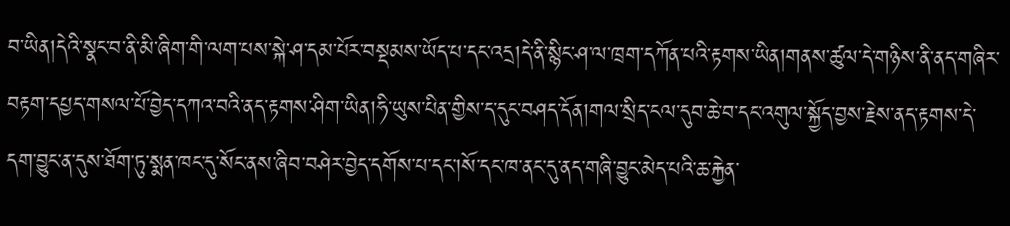བ་ཡིན།དེའི་སྣང་བ་ནི་མི་ཞིག་གི་ལག་པས་སྐེ་ཤ་དམ་པོར་བསྡམས་ཡོད་པ་དང་འདྲ།དེ་ནི་སྙིང་ཤ་ལ་ཁྲག་དཀོན་པའི་རྟགས་ཡིན།གནས་ཚུལ་དེ་གཉིས་ནི་ནད་གཞིར་བརྟག་དཔྱད་གསལ་པོ་བྱེད་དཀའ་བའི་ནད་རྟགས་ཤིག་ཡིན།ཧི་ཡུས་པིན་གྱིས་ད་དུང་བཤད་དོན།གལ་སྲིད་ངལ་དུབ་ཆེ་བ་དང་འགུལ་སྐྱོད་བྱས་རྗེས་ནད་རྟགས་དེ་དག་བྱུང་ན་དུས་ཐོག་ཏུ་སྨན་ཁང་དུ་སོང་ནས་ཞིབ་བཤེར་བྱེད་དགོས་པ་དང་།སོ་དང་ཁ་ནང་དུ་ནད་གཞི་བྱུང་མེད་པའི་ཆ་རྐྱེན་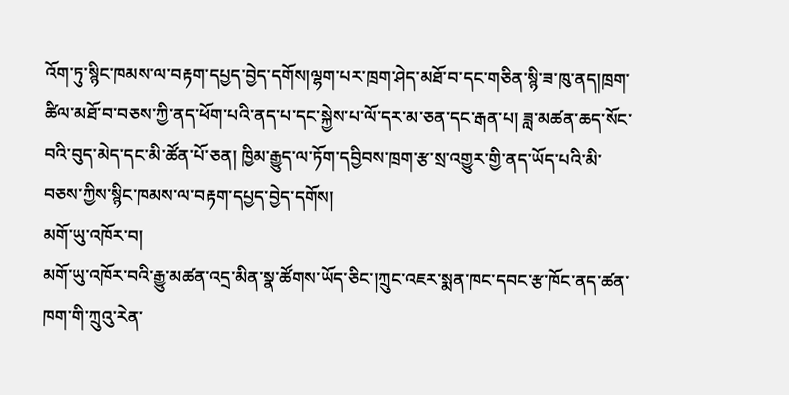འོག་ཏུ་སྙིང་ཁམས་ལ་བརྟག་དཔྱད་བྱེད་དགོས།ལྷག་པར་ཁྲག་ཤེད་མཐོ་བ་དང་གཅིན་སྙི་ཟ་ཁུ་ནད།ཁྲག་ཚིལ་མཐོ་བ་བཅས་ཀྱི་ནད་ཕོག་པའི་ནད་པ་དང་སྐྱེས་པ་ལོ་དར་མ་ཅན་དང་རྒན་པ། ཟླ་མཚན་ཆད་སོང་བའི་བུད་མེད་དང་མི་ཚོན་པོ་ཅན། ཁྱིམ་རྒྱུད་ལ་ཏོག་དབྱིབས་ཁྲག་རྩ་སྲ་འགྱུར་གྱི་ནད་ཡོད་པའི་མི་བཅས་ཀྱིས་སྙིང་ཁམས་ལ་བརྟག་དཔྱད་བྱེད་དགོས།
མགོ་ཡུ་འཁོར་བ།
མགོ་ཡུ་འཁོར་བའི་རྒྱུ་མཚན་འདྲ་མིན་སྣ་ཚོགས་ཡོད་ཅིང་།ཀྲུང་འཇར་སྨན་ཁང་དབང་རྩ་ཁོང་ནད་ཚན་ཁག་གི་ཀྲུའུ་རེན་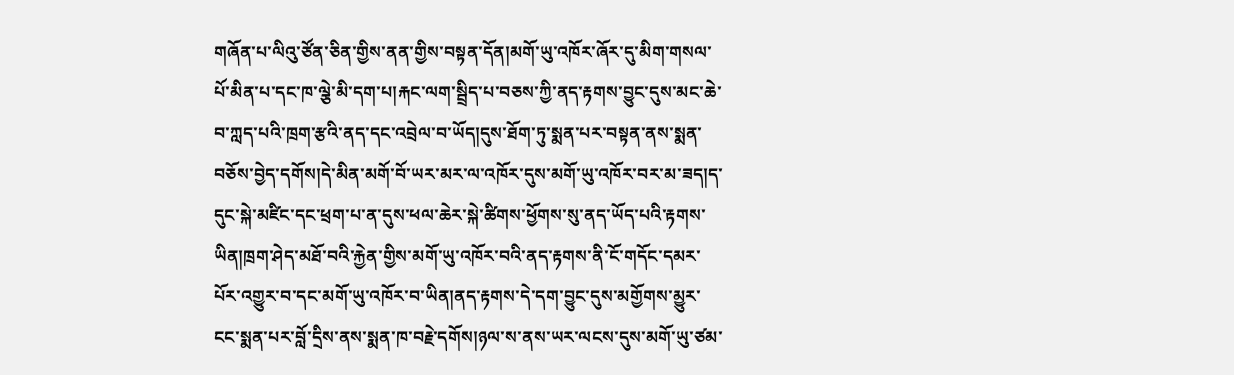གཞོན་པ་ལིའུ་ཙོན་ཅིན་གྱིས་ནན་གྱིས་བསྟན་དོན།མགོ་ཡུ་འཁོར་ཞོར་དུ་མིག་གསལ་པོ་མིན་པ་དང་ཁ་ལྕེ་མི་དག་པ།རྐང་ལག་སྦྲིད་པ་བཅས་ཀྱི་ནད་རྟགས་བྱུང་དུས་མང་ཆེ་བ་ཀླད་པའི་ཁྲག་རྩའི་ནད་དང་འབྲེལ་བ་ཡོད།དུས་ཐོག་ཏུ་སྨན་པར་བསྟན་ནས་སྨན་བཅོས་བྱེད་དགོས།དེ་མིན་མགོ་བོ་ཡར་མར་ལ་འཁོར་དུས་མགོ་ཡུ་འཁོར་བར་མ་ཟད།ད་དུང་སྐེ་མཛིང་དང་ཕྲག་པ་ན་དུས་ཕལ་ཆེར་སྐེ་ཚིགས་ཕྱོགས་སུ་ནད་ཡོད་པའི་རྟགས་ཡིན།ཁྲག་ཤེད་མཐོ་བའི་རྐྱེན་གྱིས་མགོ་ཡུ་འཁོར་བའི་ནད་རྟགས་ནི་ངོ་གདོང་དམར་པོར་འགྱུར་བ་དང་མགོ་ཡུ་འཁོར་བ་ཡིན།ནད་རྟགས་དེ་དག་བྱུང་དུས་མགྱོགས་མྱུར་ངང་སྨན་པར་བློ་དྲིས་ནས་སྨན་ཁ་བརྗེ་དགོས།ཉལ་ས་ནས་ཡར་ལངས་དུས་མགོ་ཡུ་ཙམ་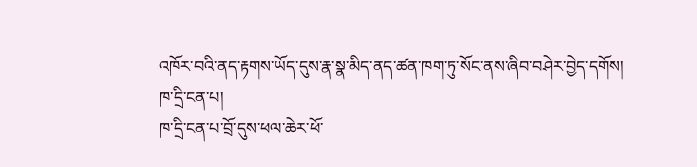འཁོར་བའི་ནད་རྟགས་ཡོད་དུས་རྣ་སྣ་མིད་ནད་ཚན་ཁག་ཏུ་སོང་ནས་ཞིབ་བཤེར་བྱེད་དགོས།
ཁ་དྲི་ངན་པ།
ཁ་དྲི་ངན་པ་བྲོ་དུས་ཕལ་ཆེར་ཕོ་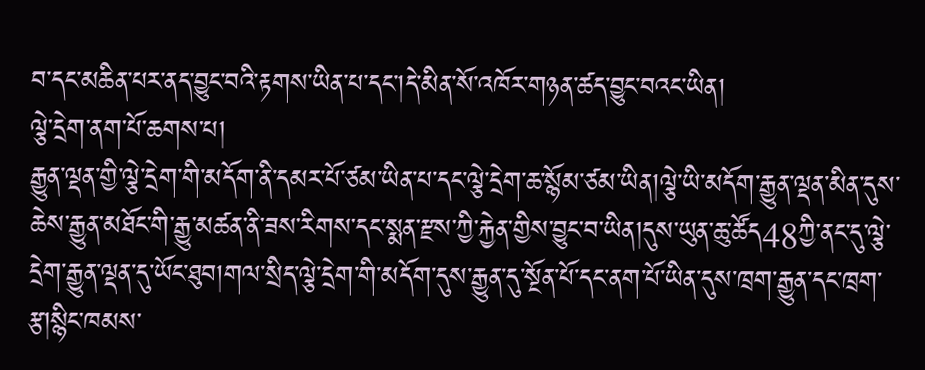བ་དང་མཆིན་པར་ནད་བྱུང་བའི་རྟགས་ཡིན་པ་དང་།དེ་མིན་སོ་འཁོར་གཉན་ཚད་བྱུང་བའང་ཡིན།
ལྕེ་དྲེག་ནག་པོ་ཆགས་པ།
རྒྱུན་ལྡན་གྱི་ལྕེ་དྲེག་གི་མདོག་ནི་དམར་པོ་ཙམ་ཡིན་པ་དང་ལྕེ་དྲེག་ཆ་སྙོམ་ཙམ་ཡིན།ལྕེ་ཡི་མདོག་རྒྱུན་ལྡན་མིན་དུས་ཆེས་རྒྱུན་མཐོང་གི་རྒྱུ་མཚན་ནི་ཟས་རིགས་དང་སྨན་རྫས་ཀྱི་རྐྱེན་གྱིས་བྱུང་བ་ཡིན།དུས་ཡུན་ཆུ་ཚོད48ཀྱི་ནང་དུ་ལྕེ་དྲེག་རྒྱུན་ལྡན་དུ་ཡོང་ཐུབ།གལ་སྲིད་ལྕེ་དྲེག་གི་མདོག་དུས་རྒྱུན་དུ་སྔོན་པོ་དང་ནག་པོ་ཡིན་དུས་ཁྲག་རྒྱུན་དང་ཁྲག་རྩ།སྙིང་ཁམས་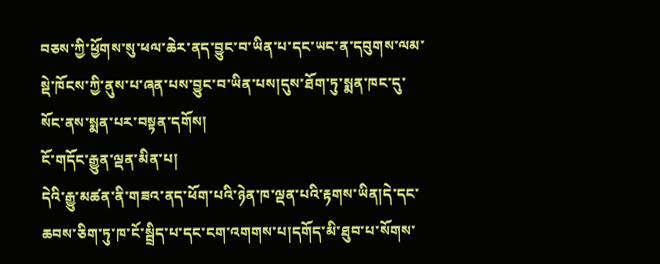བཅས་ཀྱི་ཕྱོགས་སུ་ཕལ་ཆེར་ནད་བྱུང་བ་ཡིན་པ་དང་ཡང་ན་དབུགས་ལམ་སྡེ་ཁོངས་ཀྱི་ནུས་པ་ཞན་པས་བྱུང་བ་ཡིན་པས།དུས་ཐོག་ཏུ་སྨན་ཁང་དུ་སོང་ནས་སྨན་པར་བསྟན་དགོས།
ངོ་གདོང་རྒྱུན་ལྡན་མིན་པ།
དེའི་རྒྱུ་མཚན་ནི་གཟའ་ནད་ཕོག་པའི་ཉེན་ཁ་ལྡན་པའི་རྟགས་ཡིན།དེ་དང་ཆབས་ཅིག་ཏུ་ཁ་ངོ་སྦྲིད་པ་དང་ངག་འགགས་པ།དགོད་མི་ཐུབ་པ་སོགས་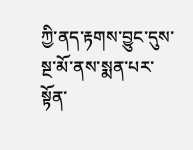ཀྱི་ནད་རྟགས་བྱུང་དུས་སྔ་མོ་ནས་སྨན་པར་སྟོན་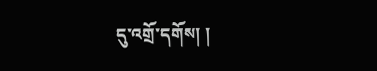དུ་འགྲོ་དགོས། །